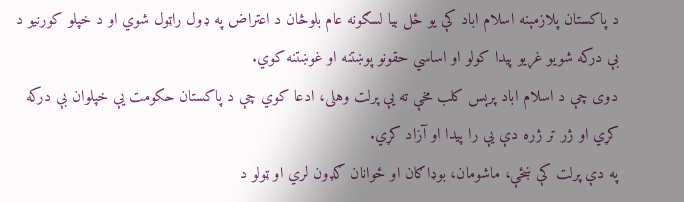د پاکستان پلازمېنه اسلام اباد کې یو ځل بیا لسګونه عام بلوڅان د اعتراض په ډول راټول شوي او د خپلو کورنيو د بې درکه شویو غړیو پيدا کولو او اساسي حقونو پوښتنه او غوښتنه کوي.
دوی چې د اسلام اباد پرېس کلب مخې ته يې پرلت وهلی، ادعا کوي چې د پاکستان حکومت يې خپلوان بې درکه کړي او ژر تر ژره دې يې را پيدا او آزاد کړي.
په دې پرلت کې ښځې، ماشومان، بوډاګان او ځوانان ګډون لري او ټولو د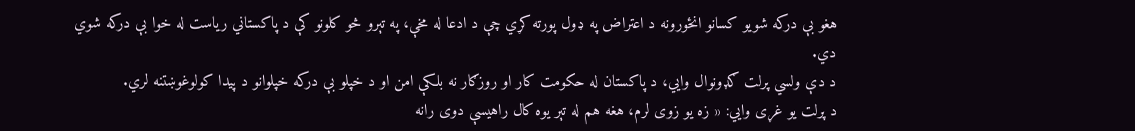هغو بې درکه شویو کسانو انځورونه د اعتراض په ډول پورته کړي چې د ادعا له مخې، په تېرو څو کلونو کې د پاکستاني ریاست له خوا بې درکه شوي دي.
د دې ولسي پرلت ګډونوال وایي، د پاکستان له حکومت کار او روزګار نه بلکې امن او د خپلو بې درکه خپلوانو د پيدا کولوغوښتنه لري.
د پرلت یو غړی وايي: « زه یو زوی لرم، هغه هم له تېر یوه کال راهیسې دوی رانه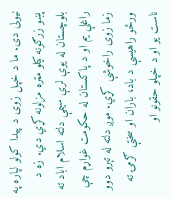نیولی دی. ما د خپل زوی د پیدا کولو لپاره په پښو زرګونه کیلو مټره مزلونه کړي دي. زه د بلوچستان له یوې لرې سیمې دلته اسلام اباد ته راغلې یم او د پاکستان له حکومت غواړم چې زما زوی راخوشې کړي. موږ دلته له تېرو دوو ورځو راهیسې د باد، باران او سختې ګرمۍ ته ناست یو او د خپلو حقونو او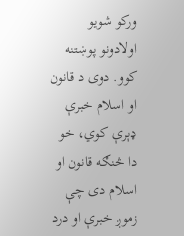ورکو شویو اولادونو پوښتنه کوو. دوی د قانون او اسلام خبرې ډېرې کوي، خو دا څنګه قانون او اسلام دی چې زموږ خبرې او درد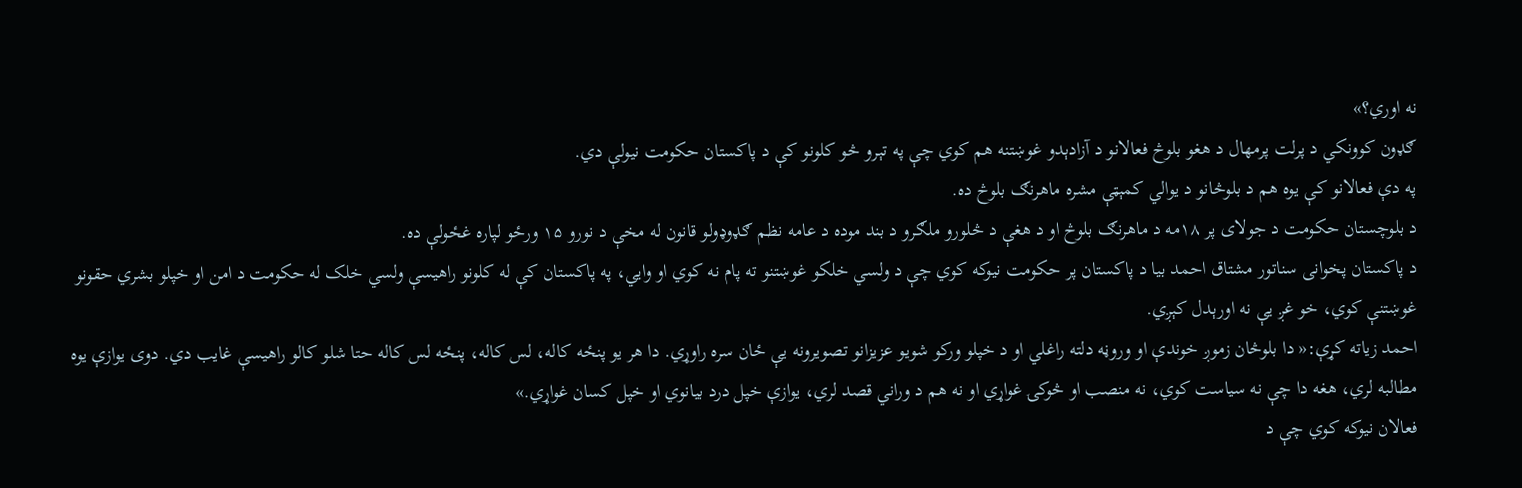نه اوري؟»
ګډون کوونکي د پرلت پرمهال د هغو بلوڅ فعالانو د آزادېدو غوښتنه هم کوي چې په تېرو څو کلونو کې د پاکستان حکومت نیولې دي.
په دې فعالانو کې یوه هم د بلوڅانو د یوالي کمېټې مشره ماهرنګ بلوڅ ده.
د بلوچستان حکومت د جولای پر ۱۸مه د ماهرنګ بلوڅ او د هغې د څلورو ملګرو د بند موده د عامه نظم ګډوډولو قانون له مخې د نورو ۱۵ ورځو لپاره غځولې ده.
د پاکستان پخوانی سناتور مشتاق احمد بیا د پاکستان پر حکومت نیوکه کوي چې د ولسي خلکو غوښتنو ته پام نه کوي او وایي، په پاکستان کې له کلونو راهیسې ولسي خلک له حکومت د امن او خپلو بشري حقونو غوښتنې کوي، خو غږ یې نه اورېدل کېږي.
احمد زیاته کړې:« دا بلوڅان زموږ خوندې او وروڼه دلته راغلي او د خپلو ورکو شویو عزیزانو تصویرونه یې ځان سره راوړي. دا هر یو پنځه کاله، لس کاله، پنځه لس کاله حتا شلو کالو راهیسې غایب دي. دوی یوازې یوه مطالبه لري، هغه دا چې نه سیاست کوي، نه منصب او څوکۍ غواړي او نه هم د وراني قصد لري، یوازې خپل درد بیانوي او خپل کسان غواړي.»
فعالان نيوکه کوي چې د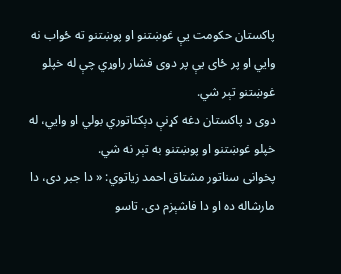پاکستان حکومت یې غوښتنو او پوښتنو ته ځواب نه وایي او پر ځای یې پر دوی فشار راوړي چې له خپلو غوښتنو تېر شي.
دوی د پاکستان دغه کړنې دېکتاتوري بولي او وایي، له خپلو غوښتنو او پوښتنو به تېر نه شي.
پخوانی سناتور مشتاق احمد زیاتوي: « دا جبر دی، دا مارشاله ده او دا فاشېزم دی. تاسو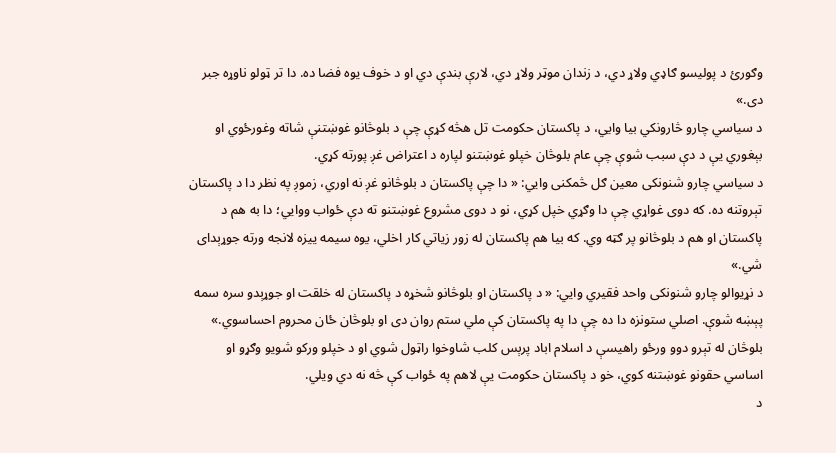وګورئ د پولیسو ګاډي ولاړ دي، د زندان موټر ولاړ دي، لارې بندې دي او د خوف یوه فضا ده. دا تر ټولو ناوړه جبر دی.»
د سیاسي چارو څارونکي بیا وایي، د پاکستان حکومت تل هڅه کړې چې د بلوڅانو غوښتنې شاته وغورځوي او بېغوري يې د دې سبب شوې چې عام بلوڅان خپلو غوښتنو لپاره د اعتراض غږ پورته کړي.
د سیاسي چارو شنونکی معین ګل څمکنی وايي: « دا چې پاکستان د بلوڅانو غږ نه اوري، زموږ په نظر دا د پاکستان تېروتنه ده. که دوی غواړي چې دا وګړي خپل کړي، نو د دوی مشروع غوښتنو ته دې ځواب ووايي؛ دا به هم د پاکستان او هم د بلوڅانو پر ګټه وي. که بیا هم پاکستان له زور زیاتي کار اخلي، یوه سیمه ییزه لانجه ورته جوړېدای شي.»
د نړیوالو چارو شنونکی واحد فقیري وايي: « د پاکستان او بلوڅانو شخړه د پاکستان له خلقت او جوړېدو سره سمه پېښه شوې. اصلي ستونزه دا ده چې دا په پاکستان کې ملي ستم روان دی او بلوڅان ځان محروم احساسوي.»
بلوڅان له تېرو دوو ورځو راهیسې د اسلام اباد پرېس کلب شاوخوا راټول شوي او د خپلو ورکو شویو وګړو او اساسي حقونو غوښتنه کوي، خو د پاکستان حکومت یې لاهم په ځواب کې څه نه دي ویلي.
د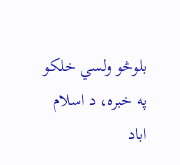بلوڅو ولسي خلکو په خبره، د اسلام اباد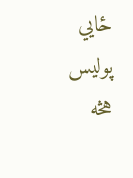ځایي پولیس هڅه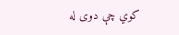کوي چې دوی له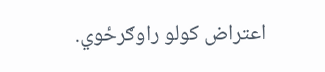اعتراض کولو راوګرځوي.